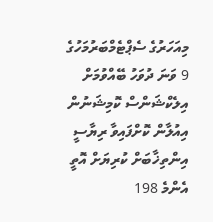މިއަހަރުގެ ސެޕްޓެމްބަރުމަހުގެ 9 ވަނަ ދުވަހު ބޭއްވުމަށް އިލެކްޝަންސް ކޮމިޝަނުން އިއުލާން ކޮށްފައިވާ ރިޔާސީ އިންތިޚާބަށް ކުރިޔަށް އޮތީ އެންމެ 198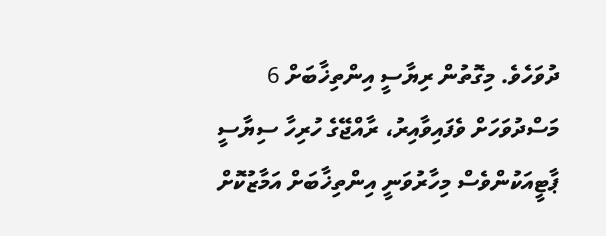ދުވަހެވެ. މިގޮތުން ރިޔާސީ އިންތިޚާބަށް 6 މަސްދުވަހަށް ވެފައިވާއިރު، ރާއްޖޭގެ ހުރިހާ ސިޔާސީ ޕާޓީއަކުންވެސް މިހާރުވަނީ އިންތިޚާބަށް އަމާޒުކޮށް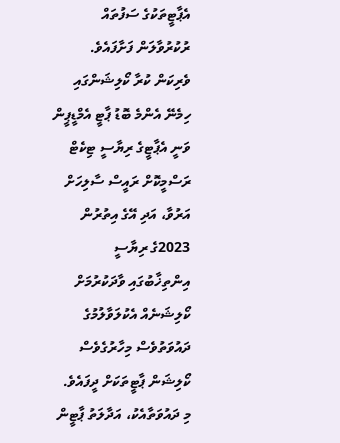އެޕާޓީތަކުގެ ސަފުތައް ރުކުރުވާލަން ފަށާފައެވެ.
ވެރިކަން ކުރާ ކޯލިޝަންގައި ހިމެނޭ އެންމެ ބޮޑު ޕާޓީ އެމްޑީޕީން ވަނީ އެޕާޓީގެ ރިޔާސީ ޓިކެޓް ރަސްމީކޮށް ރައީސް ސާލިހަށް އަރުވާ، އަދި އޭގެ އިތުރުން 2023ގެ ރިޔާސީ އިންތިޚާބުގައި ވާދަކުރުމަށް ކޯލިޝަނެއް އެކުލަވާލުމުގެ ދައުވަތުވެސް މިހާރުގެވެސް ކޯލިޝަން ޕާޓީތަކަށް ދީފައެވެ.
މި ދައުވަތާއެކު، އަދާލަތު ޕާޓީން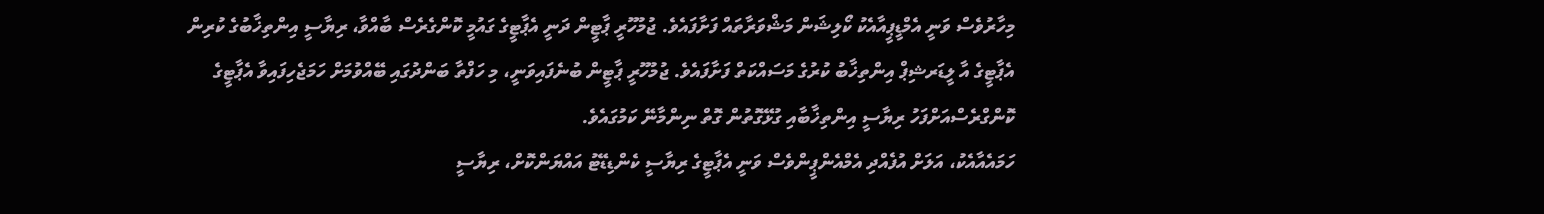މިހާރުވެސް ވަނީ އެމްޑީޕީއާއެކު ކޯލިޝަން މަޝްވަރާތައް ފަށާފައެވެ. ޖުމުހޫރީ ޕާޓީން ދަނީ އެޕާޓީގެ ގައުމީ ކޮންގެރެސް ބާއްވާ، ރިޔާސީ އިންތިޚާބުގެ ކުރިން އެޕާޓީގެ އާ ލީޑަރޝިޕް އިންތިޚާބު ކުރުގެ މަސައްކަތް ފަށާފައެވެ. ޖުމުހޫރީ ޕާޓީން ބުނެފައިވަނީ، މި ހަފްތާ ބަންދުގައި ބޭއްވުމަށް ހަމަޖެހިފައިވާ އެޕާޓީގެ ކޮންގްރެސްއަށްފަހު ރިޔާސީ އިންތިޚާބާއި ގުޅޭގޮތުން ގޮތް ނިންމާނޭ ކަމުގައެވެ.
ހަމައެއާއެކު، އަލަށް އުފެއްދި އެމްއެންޕީންވެސް ވަނީ އެޕާޓީގެ ރިޔާސީ ކެންޑިޑޭޓު އައްޔަންކޮށް، ރިޔާސީ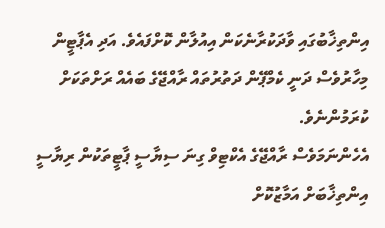އިންތިޚާބުގައި ވާދަކުރާނެކަން އިއުލާން ކޮށްފައެވެ. އަދި އެޕާޓީން މިހާރުވެސް ދަނީ ކެމްޕޭން ދަތުރުތައް ރާއްޖޭގެ ބައެއް ރަށްތަކަށް ކުރަމުންނެވެ.
އެހެންނަމަވެސް ރާއްޖޭގެ އެކްޓިވް ގިނަ ސިޔާސީ ޕާޓީތަކުން ރިޔާސީ އިންތިޚާބަށް އަމާޒުކޮށް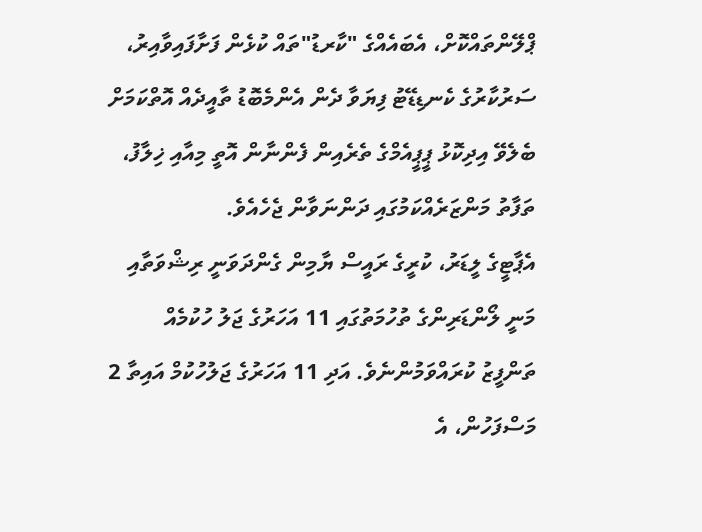ޕްލޭންތައްކޮށް، އެބައެއްގެ "ކާރޑު"ތައް ކުޅެން ފަށާފައިވާއިރު، ސަރުކާރުގެ ކެނޑިޑޭޓު ފިޔަވާ ދެން އެންމެބޮޑު ތާއީދެއް އޮތްކަމަށް ބެލެވޭ އިދިކޮޅު ޕީޕީއެމްގެ ތެރެއިން ފެންނާން އޮތީ މިއާއި ޚިލާފު، ތަފާތު މަންޒަރެއްކަމުގައި ދަންނަވާން ޖެހެއެވެ.
އެޕާޓީގެ ލީޑަރު، ކުރީގެ ރައީސް ޔާމިން ގެންދަވަނީ ރިޝްވަތާއި މަނީ ލޯންޑަރިންގެ ތުހުމަތުގައި 11 އަހަރުގެ ޖަލު ހުކުމެއް ތަންފީޒު ކުރައްވަމުންނެވެ. އަދި 11 އަހަރުގެ ޖަލުހުކުމް އައިތާ 2 މަސްފަހުން، އެ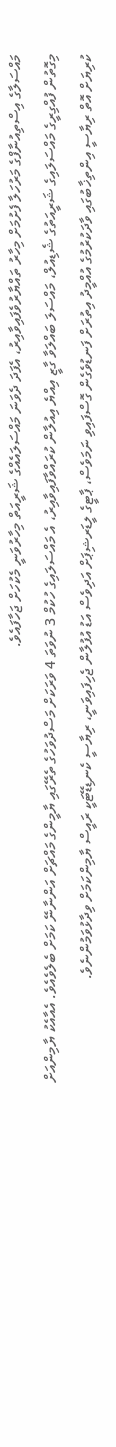މައްސަލާގެ އިސްތިއުނާފްގެ މަރުހަލާ ފެށުމަށް މިހާރު ތައްޔާރުވެފައިވާއިރު، އެފަދަ ދެވަނަ މައްސަލައެއްގެ ޝަރީއަތް މިހާރުވަނީ މެކުހަށް ޖަހާފައެވެ.
މިގޮތުން ފުއްގިރީގެ މައްސަލައިގެ ޝަރީއަތުގެ ޝެޑިއުލް، މައްސަލަ ބައްލަވާ ގާޒީ އިއްޔެ އިއުލާން ކުރައްވާފައިވާއިރު، އެ މައްސަލައިގެ ހުކުމް 3 ނުވަތަ 4 ވަރަކަށް މަސްދުވަހުގެ ތެރޭގައި ޔާމީންގެ މައްޗަށް އަންނާނޭ ކަމަށް ބެލެވެއެވެ. އެއާއެކު ޔާމިންއަށް ކުރިޔަށް އޮތް ރިޔާސީ އިންތިޚާބުގައި ވާދަކުރުމުގެ އުއްމީދު އިތުރަށް ފަނޑުވެގެން ގޮސްފައިވި ނަމަވެސް، ޕާޓީގެ ލީޑަރޝިޕަށް އަދިވެސް އަޑު އުފުލާން ޖެހިފައިވަނީ، ރިޔާސީ ކެނޑިޑޭޓަކީ ރައީސް ޔާމިންކަމަށް ވިދާޅުވަމުންނެވެ.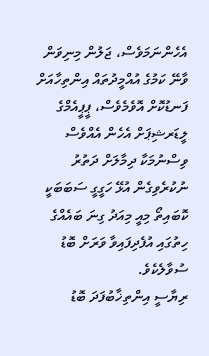އެހެންނަމަވެސް، ޖަލުން މިނިވަން ވާނޭ ކަމުގެ އުއްމީދުތައް އިންތިހާއަށް ފަނޑުކޮށް އޮވެމެވެސް، ޕީޕީއެމްގެ ލީޑަރޝިޕަށް އެހެން އެއްވެސް ވިސްނުމަކާ ދިމާލަށް ދަތުރު ނުކުރެވިގެން އުޅޭ ހަގީގީ ސަބަބަކީ ކޮބައިތޯ މިއީ މިއަދު ގިނަ ބައެއްގެ ހިތުގައި އުފެދިފައިވާ ވަރަށް ބޮޑު ސުވާލެކެވެ.
ރިޔާސީ އިންތިޚާބުފަދަ ބޮޑު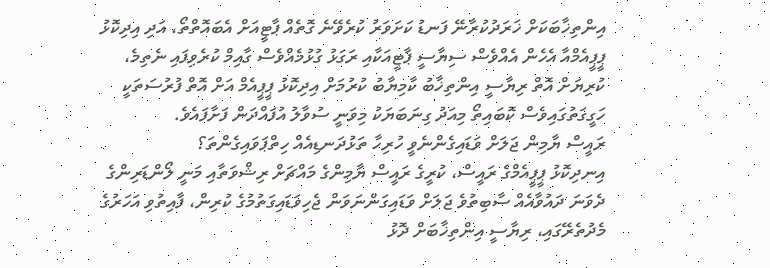އިންތިޚާބަކަށް ޚަރަދުކުރާނޭ ފަނޑު ކަށަވަރު ކުރެވޭނެ ގޮތެއް ޕާޓީއަށް އެބައޮތްތޯ، އަދި އިދިކޮޅު ޕީޕީއެމްއާ އެހެން އެއްވެސް ސިޔާސީ ޕާޓީއަކާއި ރަގަޅު ގުޅުމެއްވެސް ގާއިމް ކުރެވިފައި ނެތިމެ، ކުރިޔަށް އޮތް ރިޔާސީ އިންތިޚާބު ކާމިޔާބު ކުރުމަށް އިދިކޮޅު ޕީޕީއެމް އަށް އޮތް ފުރުސަތަކީ ހަގީގަތުގައިވެސް ކޮބައިތޯ މިއަދު ގިނަބަޔަކު މިވަނީ ސުވާލު އުފައްދަން ފަށާފައެވެ.
ރައީސް ޔާމިން ޖަލަށް ވަޑައިގެންނެވީ ހުރިހާ ތަޅުދަނޑިއެއް ހިތްޕަވައިގެންތަ؟
އިނދިކޮޅު ޕީޕީއެމްގެ ރައީސް، ކުރީގެ ރައީސް ޔާމިންގެ މައްޗަށް ރިޝްވަތާއި މަނީ ލޯންޑަރިންގެ ދެވަނަ ދައުވާއެއް ސާބިތުވެ ޖަލަށް ވަޑައިގަންނަވަން ޖެހިވަޑައިގަތުމުގެ ކުރިން، ފާއިތުވި އަހަރުގެ މެދުތެރޭގައި، ރިޔާސީ އިންތިޚާބަށް ދޮޅު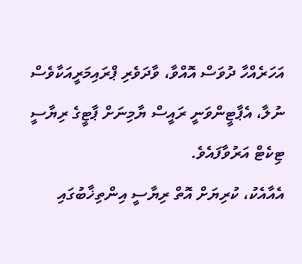އަހަރެއްހާ ދުވަސް އޮއްވާ، ވާދަވެރި ޕްރައިމަރީއަކާވެސް ނުލާ، އެޕާޓީންވަނީ ރައީސް ޔާމިނަށް ޕާޓީގެ ރިޔާސީ ޓިކެޓް އަރުވާފައެވެ.
އެއާއެކު، ކުރިޔަށް އޮތް ރިޔާސީ އިންތިޚާބުގައި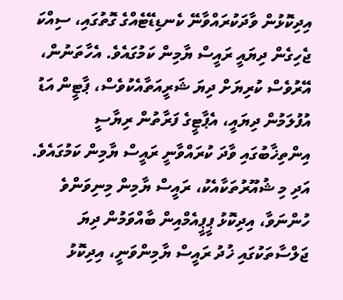އިދިކޮޅުން ވާދަކުރައްވާނޭ ކެނޑިޑޭޓެއްގެ ގޮތުގައި، ސިއްކަ ޖެހިގެން ދިޔައީ ރައީސް ޔާމިން ކަމުގައެވެ. އެހާތަނުން، އޭރުވެސް ކުރިޔަށް ދިޔަ ޝަރީއަތާއެކުވެސް، ޕާޓީން އަޑު އުފުލަމުން ދިޔައީ، އެޕާޓީގެ ފަރާތުން ރިޔާސީ އިންތިޚާބުގައި ވާދަ ކުރައްވާނީ ރައީސް ޔާމިން ކަމުގައެވެ.
އަދި މި ޝުއޫރުތަކާއެކު، ރައީސް ޔާމިން މިނިވަންވެ ހުންނަވާ، އިދިކޮޅު ޕީޕީއެމްއިން ބާއްވަމުން ދިޔަ ޖަލްސާތަކުގައި ޚުދު ރައީސް ޔާމިންވަނީ، އިދިކޮޅު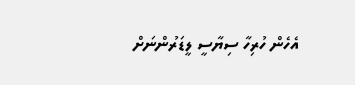އެހެން ހުރިހާ ސިޔާސީ ލީޑަރުންނަށް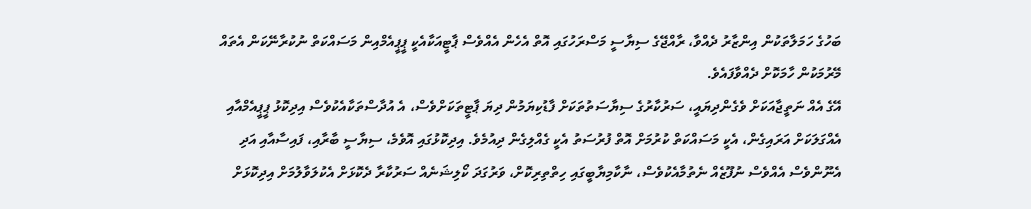ބަހުގެ ހަމަލާތަކުން އިންޒާރު ދެއްވާ، ރާއްޖޭގެ ސިޔާސީ މަސްރަހުގައި އޮތް އެހެން އެއްވެސް ޕާޓީއަކާއެކީ ޕީޕީއެމްއިން މަސައްކަތް ނުކުރާނޭކަން އެތައް މޭރުމަކުން ހާމަކޮށް ދެއްވާފައެވެ.
އޭގެ އެއް ނަތީޖާއަކަށް ވެގެންދިޔައީ، ސަރުކާރުގެ ސިޔާސަތުތަކަށް ފާޑުކިޔަމުން ދިޔަ ޕާޓީތަކަށްވެސް، އެ އުދާސްތަކާއެކުވެސް އިދިކޮޅު ޕީޕީއެމްއާއި އެއްގަލަކަށް އަރައިގެން، އެކީ މަސައްކަތް ކުރުމަށް އޮތް ފުރުސަތު އެކީ ގެއްލިގެން ދިއުމެވެ. އިދިކޮޅުގައި އޮވެމެ، ސިޔާސީ ބާރާއި، ފައިސާއާއި އަދި އެނޫންވެސް އެއްވެސް ނުފޫޒެއް ނެތުމާއެކުވެސް، ނާކާމިޔާބީގައި ހިތްތިރިކޮށް، ވަރުގަދަ ކޯލިޝަނެއް ސަރުކާރާ ދެކޮޅަށް އެކުލަވާލުމަށް އިދިކޮޅަށް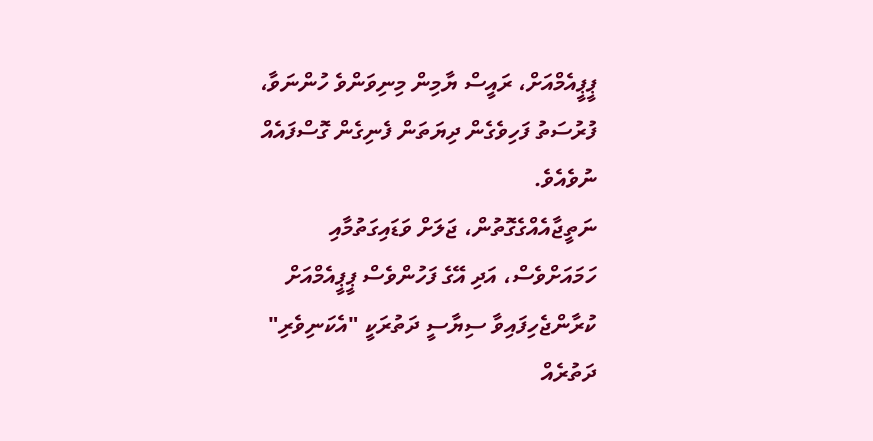ޕީޕީއެމްއަށް، ރައީސް ޔާމިން މިނިވަންވެ ހުންނަވާ، ފުރުސަތު ފަހިވެގެން ދިޔަތަން ފެނިގެން ގޮސްފައެއް ނުވެއެވެ.
ނަތީޖާއެއްގެގޮތުން، ޖަލަށް ވަޑައިގަތުމާއި ހަމައަށްވެސް، އަދި އޭގެ ފަހުންވެސް ޕީޕީއެމްއަށް ކުރާންޖެހިފައިވާ ސިޔާސީ ދަތުރަކީ "އެކަނިވެރި" ދަތުރެއް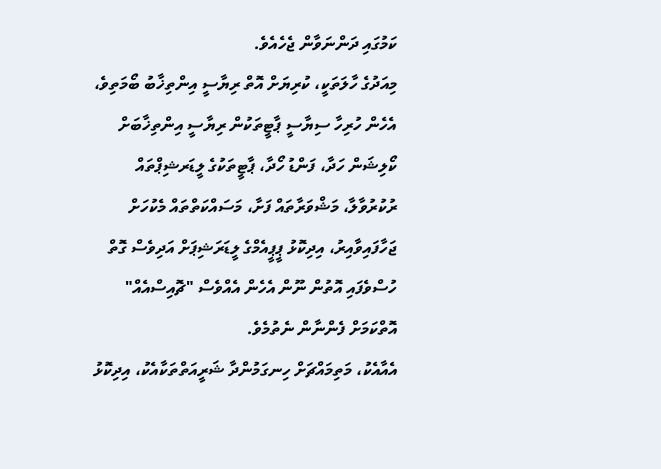ކަމުގައި ދަންނަވާން ޖެހެއެވެ.
މިއަދުގެ ހާލަތަކީ، ކުރިޔަށް އޮތް ރިޔާސީ އިންތިޚާބު ބޯމަތިވެ، އެހެން ހުރިހާ ސިޔާސީ ޕާޓީތަކުން ރިޔާސީ އިންތިޚާބަށް ކޯލިޝަން ހަދާ، ފަންޑު ހޯދާ، ޕާޓީތަކުގެ ލީޑަރޝިޕްތައް ރުކުރުވާލާ، މަޝްވަރާތައް ފަށާ، މަސައްކަތްތައް މެކުހަށް ޖަހާފައިވާއިރު، އިދިކޮޅު ޕީޕީއެމްގެ ލީޑަރަޝިޕަށް އަދިވެސް ގޮތް ހުސްވެފައި އޮތުން ނޫން އެހެން އެއްވެސް "ޗޮއިސްއެއް" އޮތްކަމަށް ފެންނާން ނެތުމެވެ.
އެއާއެކު، މަތިމައްޗަށް ހިނގަމުންދާ ޝަރީއަތްތަކާއެކު، އިދިކޮޅު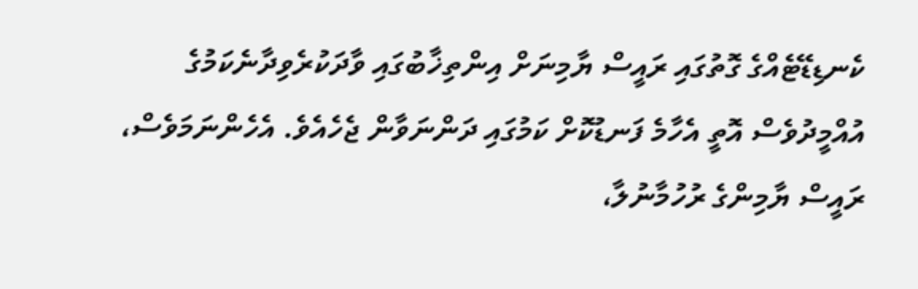ކެނޑިޑޭޓެއްގެ ގޮތުގައި ރައީސް ޔާމިނަށް އިންތިޚާބުގައި ވާދަކުރެވިދާނެކަމުގެ އުއްމީދުވެސް އޮތީ އެހާމެ ފަނޑުކޮށް ކަމުގައި ދަންނަވާން ޖެހެއެވެ. އެހެންނަމަވެސް، ރައީސް ޔާމިންގެ ރުހުމާނުލާ،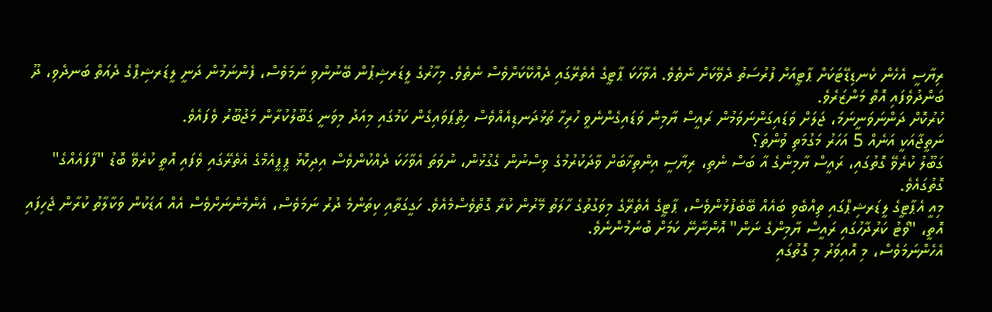ރިޔާސީ އެހެން ކެނޑިޑޭޓަކަށް ޕާޓީއަށް ފުރުސަތު ދެވޭކަށް ނެތެވެ. އެވާހަކަ ޕާޓީގެ އެތެރޭގައި ދެއްކޭކަށްވެސް ނެތެވެ. މިހާރުގެ ލީޑަރޝިޕުން ބޭނުންވި ނަމަވެސް، ފެންނަމުން ދަނީ ލީޑަރޝިޕްގެ ދެއަތް ބަނދެވި، ދޫ ބަންދުވެފައި އޮތް މަންޒަރެވެ.
ކުރުކޮށް ދަންނަވަނީނަމަ، ޖަލަށް ވަޑައިގަންނަވަމުން ރައީސް ޔާމިން ވަޑައިގެންނެވީ ހުރިހާ ތަޅުދަނޑިއެއްވެސް ހިތްޕަވައިގެން ކަމުގައި މިއަދު މިވަނީ ގަބޫލުކުރާން މަޖުބޫރު ވެފައެވެ.
ނަތީޖާއަކީ އަނެއް 5 އަހަރު މަގުމަތި ވުންތަ؟
ގަބޫލު ކުރެވޭ ގޮތުގައި، ރައީސް ޔާމިންގެ އާ ބަސް ނެތި، ރިޔާސީ އިންތިޚާބަށް ވާދަކުރުމުގެ ވިސްނުން ގެގުޅުން، ނުވަތަ އެވާހަކަ ދެއްކުންވެސް އިދިކޮޅު ޕީޕީއެމްގެ އެތެރޭގައި ވެފައި އޮތީ ކުރެވޭ ބޮޑު "ފާފައެއްގެ" ގޮތުގައެވެ.
މިއީ އެޕާޓީގެ ލީޑަރޝިޕްގައި ތިއްބެވި ބައެއް ބޭބެފުޅުންވެސް، ޕާޓީގެ އެތެރޭގެ މިވަގުތުގެ ހާލަތު މޭރުން ކުރާ ގޮތްވެސްމެއެވެ. ހަގީގަތާއި ކިތަންމެ ދުރު ނަމަވެސް، އެންމެންނަށްވެސް އެއް އަޑަކުން ވަކާލާތު ކުރާން ޖެހިފައި އޮތީ، "ވޯޓު ކަރުދާހުގައި ރައީސް ޔާމިންގެ ނަން" އޮންނާނޭ ކަމަށް ބުނަމުންނެވެ.
އެހެންނަމަވެސް، މި އޮއިވަރު މި ގޮތުގައި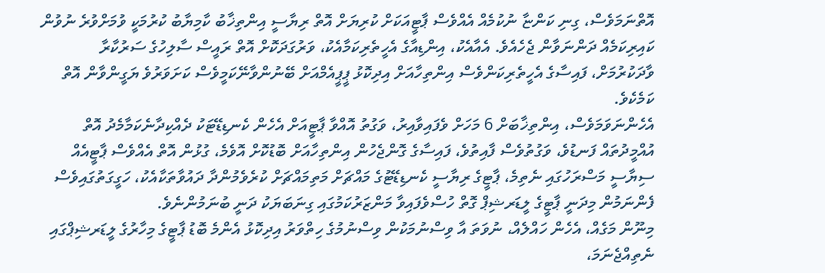އޮތްނަމަވެސް، ގިނި ކަންޏާ ނުކުމެއް އެއްވެސް ޕާޓީއަކަށް ކުރިޔަށް އޮތް ރިޔާސީ އިންތިޚާބު ކާމިޔާބު ކުރުމަކީ ވުމަށްވުރެ ނުވުން ކައިރިކަމެއް ދަންނަވާން ޖެހެއެވެ. އެއާއެކު، އިންޑިއާގެ އެހީތެރިކަމާއެކު، ވަރުގަދަކޮށް އޮތް ރައީސް ސާލިހުގެ ސަރުކާރާ ވާދަކުރުމަށް، ފައިސާގެ އެހީތެރިކަންވެސް އިންތިހާއަށް އިދިކޮޅު ޕީޕީއެމްއަށް ބޭނުންވާނޭކަމީވެސް ކަށަވަރުވެ ޔަގީންވާން އޮތް ކަމެކެވެ.
އެހެންނަވަމަވެސް، އިންތިޚާބަށް 6 މަހަށް ވެފައިވާއިރު، ވަގުތު އޮއްވާ ޕާޓީއަށް އެހެން ކެނޑިޑޭޓަކު ދެއްކިދާނެކަމާމެދު އޮތް އުއްމީދުތައް ފަނޑުވެ، ވަގުތުވެސް ފާއިތުވެ، ފައިސާގެ ގޮންޖެހުން އިންތިހާއަށް ބޮޑުކޮށް އޮވެމެ، ގުޅުން އޮތް އެއްވެސް ޕާޓީއެއް ސިޔާސީ މަސްރަހުގައި ނެތިމެ، ޕާޓީގެ ރިޔާސީ ކެނޑިޑޭޓުގެ މައްޗަށް މަތިމައްޗަށް ކުރެވެމުންދާ ދައުވާތަކާއެކު، ހަގީގަތުގައިވެސް ފެންނަމުން މިދަނީ ޕާޓީގެ ލީޑަރޝިޕް ގޮތް ހުސްވެފައިވާ މަންޒަރުކަމުގައި ގިނަބަޔަކު ދަނީ ބުނަމުންނެވެ.
މިނޫން މަގެއް، އެހެން ހައްލެއް، ނުވަތަ އާ ވިސްނުމަކުން ވިސްނުމުގެ ހިތްވަރު އިދިކޮޅު އެންމެ ބޮޑު ޕާޓީގެ މިހާރުގެ ލީޑަރޝިޕްގައި ނެތިއްޖެނަމަ،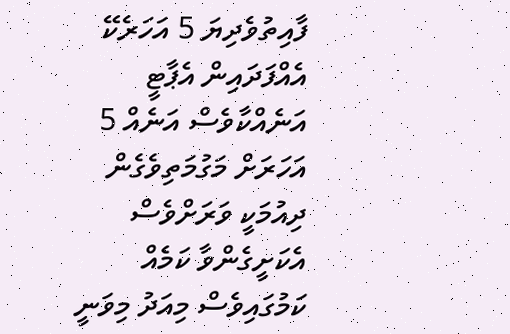ފާއިތުވެދިޔަ 5 އަހަރެކޭ އެއްފަދައިން އެޕާޓީ އަނެއްކާވެސް އަނެއް 5 އަހަރަށް މަގުމަތިވެގެން ދިއުމަކީ ވަރަށްވެސް އެކަށީގެންވާ ކަމެއް ކަމުގައިވެސް މިއަދު މިވަނީ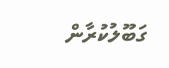ގަބޫލުކުރާން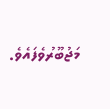މަޖުބޫރުވެފައެވެ.